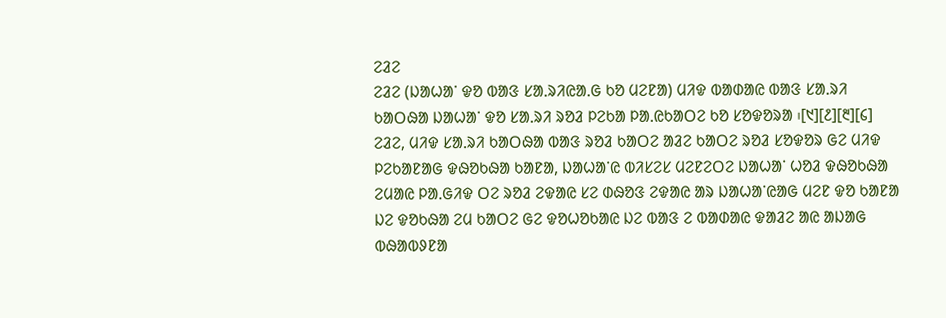ᱮᱲᱮ
ᱮᱲᱮ (ᱡᱟᱦᱟᱸ ᱫᱚ ᱵᱟᱝ ᱥᱟᱹᱨᱤᱭᱟᱹᱜ ᱠᱚ ᱢᱮᱱᱟ) ᱢᱤᱫ ᱵᱟᱰᱟᱭ ᱵᱟᱝ ᱥᱟᱹᱨᱤ ᱠᱟᱛᱷᱟ ᱡᱟᱦᱟᱸ ᱫᱚ ᱥᱟᱹᱨᱤ ᱨᱚᱲ ᱞᱮᱠᱟ ᱞᱟᱹᱭᱠᱟᱛᱮ ᱠᱚ ᱥᱚᱫᱚᱨᱟ ᱾[᱑][᱒][᱓][᱔]
ᱮᱲᱮ, ᱢᱤᱫ ᱥᱟᱹᱨᱤ ᱠᱟᱛᱷᱟ ᱵᱟᱝ ᱨᱚᱲ ᱠᱟᱛᱮ ᱟᱲᱮ ᱠᱟᱛᱮ ᱨᱚᱲ ᱥᱚᱫᱚᱨ ᱜᱮ ᱢᱤᱫ ᱞᱮᱠᱟᱱᱟᱜ ᱫᱷᱚᱠᱷᱟ ᱠᱟᱱᱟ, ᱡᱟᱦᱟᱸᱭ ᱵᱤᱥᱮᱥ ᱢᱮᱱᱮᱛᱮ ᱡᱟᱦᱟᱸ ᱦᱚᱲ ᱫᱷᱚᱠᱷᱟ ᱮᱢᱟᱭ ᱞᱟᱹᱜᱤᱫ ᱛᱮ ᱨᱚᱲ ᱮᱫᱟᱭ ᱥᱮ ᱰᱷᱚᱝ ᱮᱫᱟᱭ ᱟᱨ ᱡᱟᱦᱟᱸᱭᱟᱜ ᱢᱮᱱ ᱫᱚ ᱠᱟᱱᱟ ᱡᱮ ᱫᱚᱠᱷᱟ ᱮᱢ ᱠᱟᱛᱮ ᱜᱮ ᱫᱚᱦᱚᱠᱟᱭ ᱡᱮ ᱵᱟᱝ ᱮ ᱵᱟᱰᱟᱭ ᱫᱟᱲᱮ ᱟᱭ ᱟᱡᱟᱜ ᱵᱷᱟᱵᱽᱱᱟ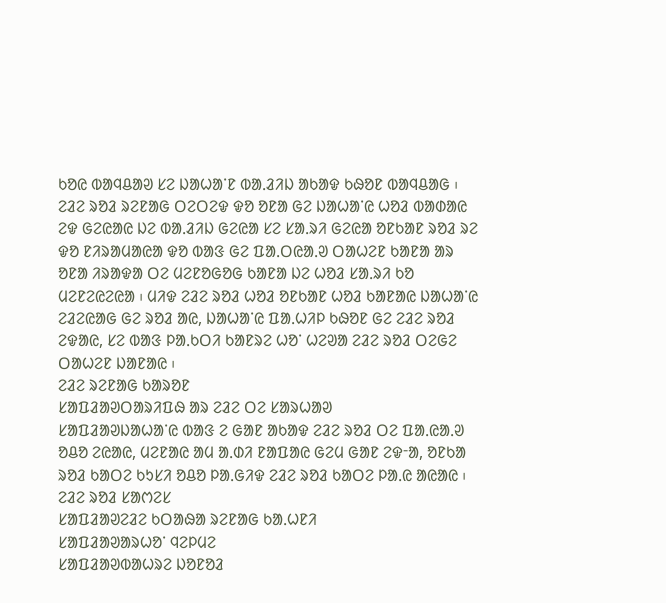ᱠᱚᱭ ᱵᱟᱧᱪᱟᱣ ᱥᱮ ᱡᱟᱦᱟᱸᱱ ᱵᱟᱹᱲᱤᱡ ᱟᱠᱟᱫ ᱠᱷᱚᱱ ᱵᱟᱧᱪᱟᱜ ᱾ ᱮᱲᱮ ᱨᱚᱲ ᱨᱮᱱᱟᱜ ᱛᱮᱛᱮᱫ ᱫᱚ ᱚᱱᱟ ᱜᱮ ᱡᱟᱦᱟᱸᱭ ᱦᱚᱲ ᱵᱟᱰᱟᱭ ᱮᱫ ᱜᱮᱭᱟᱭ ᱡᱮ ᱵᱟᱹᱲᱤᱡ ᱜᱮᱭᱟ ᱥᱮ ᱥᱟᱹᱨᱤ ᱜᱮᱭᱟ ᱚᱱᱠᱟᱱ ᱨᱚᱲ ᱨᱮ ᱫᱚ ᱱᱤᱨᱟᱢᱟᱭᱟ ᱫᱚ ᱵᱟᱝ ᱜᱮ ᱯᱟᱹᱛᱭᱟᱹᱣ ᱛᱟᱦᱮᱱ ᱠᱟᱱᱟ ᱟᱨ ᱚᱱᱟ ᱤᱨᱟᱫᱟ ᱛᱮ ᱢᱮᱱᱚᱜᱚᱜ ᱠᱟᱱᱟ ᱡᱮ ᱦᱚᱲ ᱥᱟᱹᱨᱤ ᱠᱚ ᱢᱮᱱᱮᱭᱮᱭᱟ ᱾ ᱢᱤᱫ ᱮᱲᱮ ᱨᱚᱲ ᱦᱚᱲ ᱚᱱᱠᱟᱱ ᱦᱚᱲ ᱠᱟᱱᱟᱭ ᱡᱟᱦᱟᱸᱭ ᱮᱲᱮᱭᱟᱜ ᱜᱮ ᱨᱚᱲ ᱟᱭ, ᱡᱟᱦᱟᱸᱭ ᱯᱟᱹᱦᱤᱞ ᱠᱷᱚᱱ ᱜᱮ ᱮᱲᱮ ᱨᱚᱲ ᱮᱫᱟᱭ, ᱥᱮ ᱵᱟᱝ ᱞᱟᱹᱠᱛᱤ ᱠᱟᱱᱨᱮ ᱦᱚᱸ ᱦᱮᱣᱟ ᱮᱲᱮ ᱨᱚᱲ ᱛᱮᱜᱮ ᱛᱟᱦᱮᱱ ᱡᱟᱱᱟᱭ ᱾
ᱮᱲᱮ ᱨᱮᱱᱟᱜ ᱠᱟᱨᱚᱱ
ᱥᱟᱯᱲᱟᱣᱛᱟᱨᱤᱯᱷ ᱟᱨ ᱮᱲᱮ ᱛᱮ ᱥᱟᱨᱦᱟᱣ
ᱥᱟᱯᱲᱟᱣᱡᱟᱦᱟᱸᱭ ᱵᱟᱝ ᱮ ᱜᱟᱱ ᱟᱠᱟᱫ ᱮᱲᱮ ᱨᱚᱲ ᱛᱮ ᱯᱟᱹᱭᱟᱹᱣ ᱚᱪᱚ ᱮᱭᱟᱭ, ᱢᱮᱱᱟᱭ ᱟᱢ ᱟᱹᱰᱤ ᱱᱟᱯᱟᱭ ᱜᱮᱢ ᱜᱟᱱ ᱮᱫᱼᱟ, ᱚᱱᱠᱟ ᱨᱚᱲ ᱠᱟᱛᱮ ᱠᱩᱥᱤ ᱚᱪᱚ ᱞᱟᱹᱜᱤᱫ ᱮᱲᱮ ᱨᱚᱲ ᱠᱟᱛᱮ ᱞᱟᱹᱭ ᱟᱭᱟᱭ ᱾
ᱮᱲᱮ ᱨᱚᱲ ᱥᱟᱬᱮᱥ
ᱥᱟᱯᱲᱟᱣᱮᱲᱮ ᱠᱛᱟᱷᱟ ᱨᱮᱱᱟᱜ ᱠᱟᱹᱦᱱᱤ
ᱥᱟᱯᱲᱟᱣᱟᱨᱦᱚᱸ ᱧᱮᱞᱢᱮ
ᱥᱟᱯᱲᱟᱣᱵᱟᱦᱨᱮ ᱡᱚᱱᱚᱲ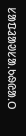ᱥᱟᱯᱲᱟᱣᱥᱟᱹᱠᱷᱭᱟᱹᱛ